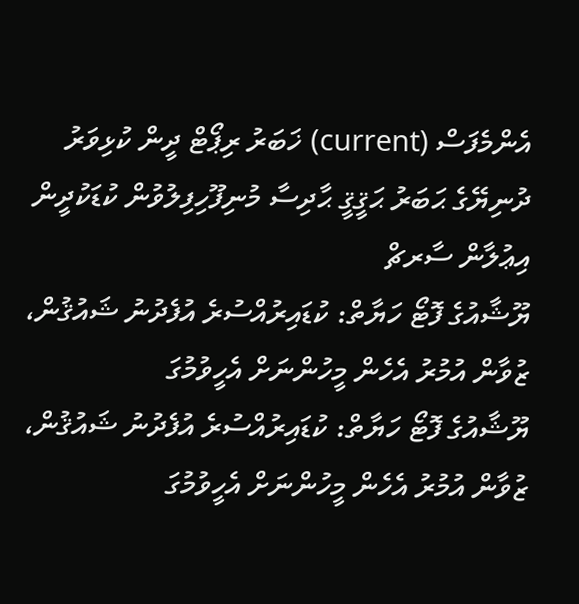އެންމެފަސް (current) ޚަބަރު ރިޕޯޓް ދީން ކުޅިވަރު ދުނިޔޭގެ ޙަބަރު ޙަޤީޤީ ޙާދިސާ މުނިފޫހިފިލުވުން ކުޑަކުދީން އިޢުލާން ސާރޗް
ޔޫޝާއުގެ ފޮޓޯ ހަޔާތް: ކުޑައިރުއްސުރެ އުފެދުނު ޝައުޤުން، ޒުވާން އުމުރު އެހެން މީހުންނަށް އެހީވުމުގަ
ޔޫޝާއުގެ ފޮޓޯ ހަޔާތް: ކުޑައިރުއްސުރެ އުފެދުނު ޝައުޤުން، ޒުވާން އުމުރު އެހެން މީހުންނަށް އެހީވުމުގަ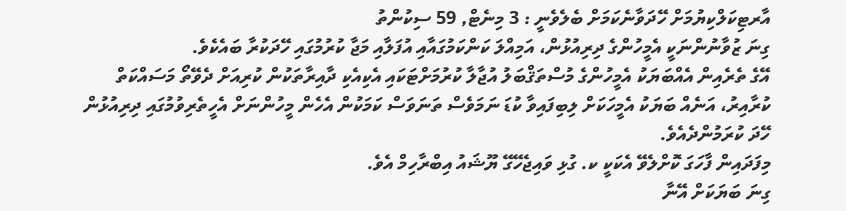އާރޓިކަލްކިޔުމަށް ހޭދަވާނެކަމަށް ބެލެވެނީ : 3 މިނެޓް, 59 ސިކުންތު
ގިނަ ޒުވާނުންނަކީ އެމީހުންގެ ދިރިއުޅުން، އަމިއްލަ ކަންކަމުގައާއި އުފަލާއި މަޖާ ކުރުމުގައި ހޭދަކުރާ ބައެކެވެ.
އޭގެ ތެރެއިން އެއްބަޔަކު އެމީހުންގެ މުސްތަޤްބަލު އުޖާލާ ކުރުމަށްޓަކައި އެކިއެކި ދާއިރާތަކުން ކުރިއަށް ދެވޭތޯ މަސައްކަތް ކުރާއިރު، އަނެއް ބަޔަކު އެމީހަކަށް ލިބިފައިވާ ކުޑަ ނަމަވެސް ތަނަވަސް ކަމަކުން އެހެން މީހުންނަށް އެހީތެރިވުމުގައި ދިރިއުޅުން ހޭދަ ކުރަމުންދެއެވެ.
މިފަދައިން ފާހަގަ ކޮށްލެވޭ އެކަކީ ކ. ގުޅި ވައިޖެހޭގޭ ޔޫޝައު އިބްރާހިމް އެވެ.
ގިނަ ބަޔަކަށް އޭނާ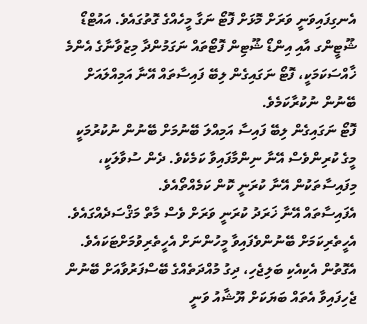އެނގިފައިވަނީ ވަރަށް މޮޅަށް ފޮޓޯ ނަގާ މީހެއްގެ ގޮތުގައެވެ. އައުޓްޑޯ ޝޫޓީންގ އާއި އިންޑޯ ޝޫޓިން ފޮޓޯތައް ނަގަމުންދާ މިޒުވާނާގެ އެންމެ ޚާއްސަކަމަކީ، ފޮޓޯ ނަގައިގެން ލިބޭ ފައިސާތައް އޭނާ އަމިއްލައަށް ބޭނުން ނުކުރާކަމެވެ.
ފޮޓޯ ނަގައިގެން ލިބޭ ފައިސާ އަމިއްލަ ބޭނުމަށް ބޭނުން ނުކުރުމަކީ މީގެ ކުރިންވެސް އޭނާ ނިންމާފައިވާ ކަމެކެވެ. ދެން ސުވާލަކީ، މިފައިސާތަކުން އޭނާ ކުރަނީ ކޮން ކަމެއްތޯއެވެ.
އެފައިސާތައް އޭނާ ޚަރަދު ކުރަނީ ވަރަށް ވެސް މާތް މަޤްސަދެއްގައެވެ. އެހީތެރިކަމަށް ބޭނުންވެފައިވާ މީހުންނަށް އެހީތެރިވުމަށްޓަކައެވެ. އެގޮތުން އެކިއެކި ބަލިޖެހި، ދިގު މުއްދަތެއްގެ ބޭސްފަރުވާއަށް ބޭނުން ޖެހިފައިވާ އެތައް ބަޔަކަށް ޔޫޝާއު ވަނީ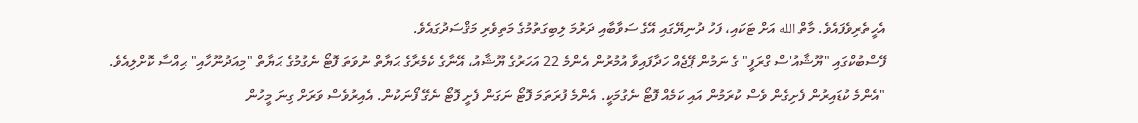އެހީތެރިވެފައެވެ. މާތް الله އަށް ޓަކައި، ފަހު ދުނިޔޭގައި އޭގެ ސަވާބާއި ދަރުމަ ލިބިގަތުމުގެ މަތިވެރި މަޤްސަދުގައެވެ.
ފޭސްބުކްގައި "ޔޫޝާއު'ސް ގްރަފީ" ގެ ނަމުން ޕޭޖެއް ހަދާފައިވާ އުމުރުން އެންމެ 22 އަހަރުގެ ޔޫޝާއު، އޭނާގެ ކެމެރާގެ ޙަޔާތް ނުވަތަ ފޮޓޯ ނެގުމުގެ ޙަޔާތް "މިއަދުނޫހާއި" ޙިއްސާ ކޮށްލިއެވެ.
"އެންމެ ކުޑައިރުން ފެށިގެން ވެސް ކުރަމުން އައި ކަމެއް ފޮޓޯ ނެގުމަކީ. އެންމެ ފުރަތަމަ ފޮޓޯ ނަގަން ފެށީ ފޮޓޯ ނެގޭ ފޯނަކުން. އެއިރުވެސް ވަރަށް ގިނަ މީހުން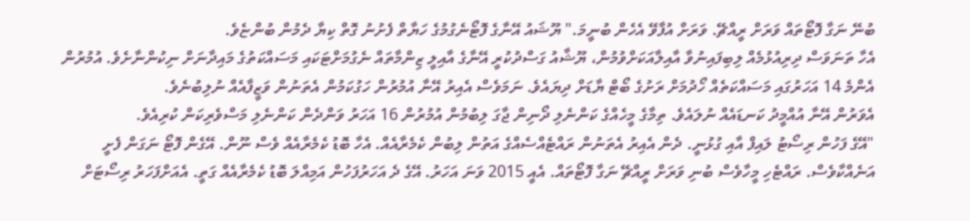ބުނޭ ނަގާ ފޮޓޯތައް ވަރަށް ރީއްޗޭ. ވަރަށް އުފާވޭ އެހެން ބުނީމަ." ޔޫޝައު އޭނާގެ ފޮޓޯނެގުމުގެ ހަޔާތް ފެށުނު ގޮތް ކިޔާ ދެމުން ބުންޏެވެ.
އެހާ ތަނަވަސް ދިރިއުޅުމެއް ލިބިފައިނުވާ އާއިލާއަކަށްވުމުން، ޔޫޝާއު ގަސްދުކުރީ އޭނާގެ އާއިލީ ޒިންމާތައް ނެގުމަށްޓަކައި މަސައްކަތުގެ މައިދާނަށް ނިކުންނާށެވެ. އުމުރުން އެންމެ 14 އަހަރުގައި މަސައްކަތެއް ހޯދުމަށް ރަށުގެ ބޯޓް ޔާޑަށް ދިޔައެވެ. ނަމަވެސް އެއިރު އޭނާ އުމުރުން ހަގުކަމުން އެތަނުން ވަޒީފާއެއް ނުލިބުނެވެ.
އެވަރުން އޭނާ އުއްމީދު ކަނޑައެއް ނުލައެވެ. ތިމާގެ މީހެއްގެ ކަންނެލި ދޯނިން ޖާގަ ލިބުމުން އުމުރުން 16 އަހަރު ވަންދެން ކަންނެލި މަސްވެރިކަން ކުރިއެވެ.
"އޭގެ ފަހުން ރިސޯޓު ލައިފް އާއި ގުޅުނީ. ދެން އެއިރު އެތަނުން ރައްޓެއްސެއްގެ އަތުން ލިބުން ކެމެރާއެއް. އެހާ ބޮޑު ކެމެރާއެއް ވެސް ނޫން. އޭގެން ފޮޓޯ ނަގަން ފެށީ އަނެއްކާވެސް. ރައްޓެހި މީހާވެސް ބުނި ވަރަށް ރީއްޗޭ ނަގާ ފޮޓޯތައް. އެއީ 2015 ވަނަ އަހަރު. އޭގެ ދެ އަހަރުފަހުން އަމިއްލަ ބޮޑު ކެމެރާއެއް ގަތީ. އެއަށްފަހަރު ރިސޯޓަށް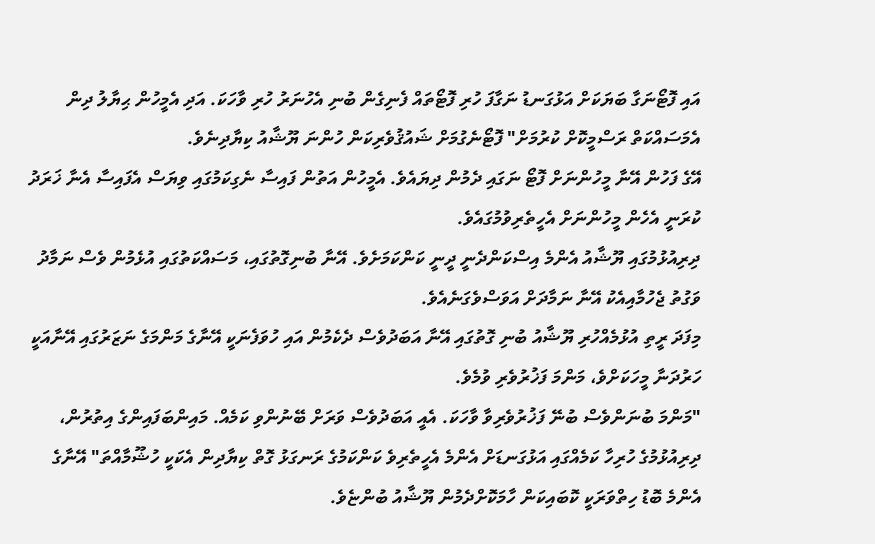އައި ފޮޓޯނަގާ ބަޔަކަށް އަޅުގަނޑު ނަގާފަ ހުރި ފޮޓޯތައް ފެނިގެން ބުނި އެހުނަރު ހުރި ވާހަކަ. އަދި އެމީހުން ޙިޔާލު ދިން އެމަސައްކަތް ރަސްމީކޮށް ކުރުމަށް" ފޮޓޯނެގުމަށް ޝައުޤުވެރިކަން ހުންނަ ޔޫޝާއު ކިޔާދިނެވެ.
އޭގެ ފަހުން އޭނާ މީހުންނަށް ފޮޓޯ ނަގައި ދެމުން ދިޔައެވެ. އެމީހުން އަތުން ފައިސާ ނެގިކަމުގައި ވިޔަސް އެފައިސާ އެނާ ޚަރަދު ކުރަނީ އެހެން މީހުންނަށް އެހީތެރިވުމުގައެވެ.
ދިރިއުޅުމުގައި ޔޫޝާއު އެންމެ އިސްކަންދެނީ ދީނީ ކަންކަމަށެވެ. އޭނާ ބުނިގޮތުގައި، މަސައްކަތުގައި އުޅެމުން ވެސް ނަމާދު ވަގުތު ޖެހުމާއިއެކު އޭނާ ނަމާދަށް އަވަސްވެގަނެއެވެ.
މިފަދަ ރީތި އުޅުމެއްހުރި ޔޫޝާއު ބުނި ގޮތުގައި އޭނާ އަބަދުވެސް ދެކެމުން އައި ހުވަފެނަކީ އޭނާގެ މަންމަގެ ނަޒަރުގައި އޭނާއަކީ ހަރުދަނާ މީހަކަށްވެ، މަންމަ ފަޚުރުވެރި ވުމެވެ.
"މަންމަ ބުނަންވެސް ބުނޭ ފަޚުރުވެރިވާ ވާހަކަ. އެއީ އަބަދުވެސް ވަރަށް ބޭނުންވި ކަމެއް. މައިންބަފައިންގެ އިތުރުން، ދިރިއުޅުމުގެ ހުރިހާ ކަމެއްގައި އަޅުގަނޑަށް އެންމެ އެހީތެރިވެ ކަންކަމުގެ ރަނގަޅު ގޮތް ކިޔާދިން އެކަކީ ހުޝޫމާއްތަ" އޭނާގެ އެންމެ ބޮޑު ހިތްވަރަކީ ކޮބައިކަން ހާމަކޮށްދެމުން ޔޫޝާއު ބުންޏެވެ.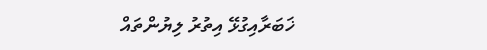ޚަބަރާއިގުޅޭ އިތުރު ލިޔުންތައް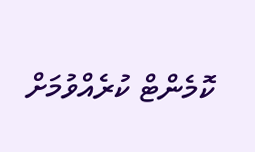ކޮމެންޓް ކުރެއްވުމަށް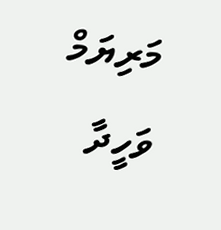މަރިޔަމް ވަހީދާ